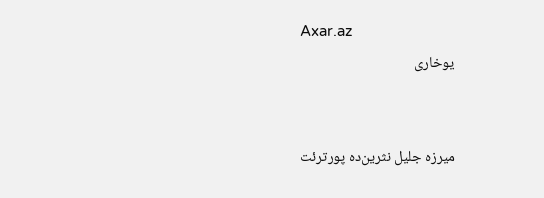Axar.az
یوخاری


میرزه جلیل نثرین‌ده پورترئت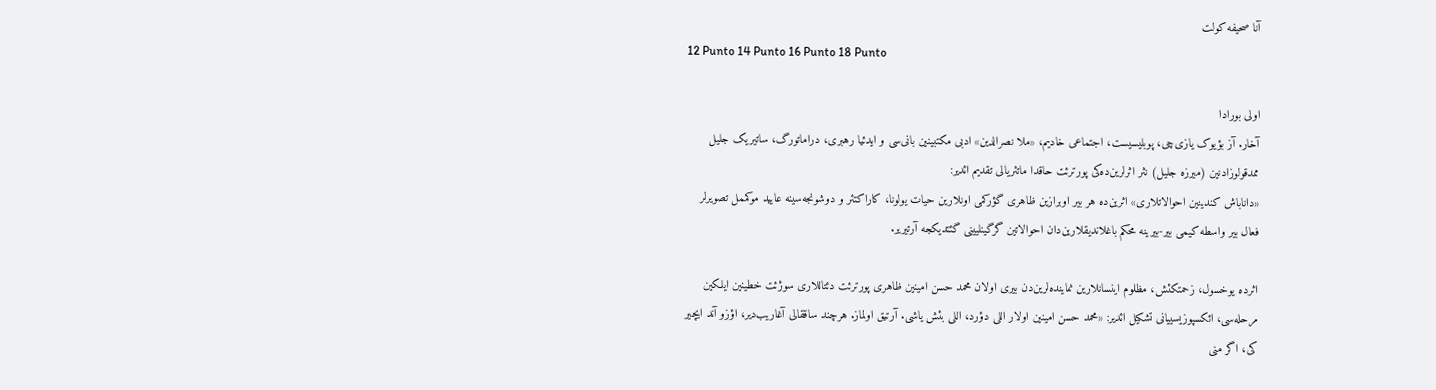آنا صحیفه کولت
12 Punto 14 Punto 16 Punto 18 Punto

اولی بورادا
آخار. آز بؤیوک یازی‌چی، پوبلیسیست، اجتماعی خادیم، «ملا نصرالدین» ادبی مکتبینین بانی‌سی و ایدئیا رهبری، دراماتورگ، ساتیریک جلیل ممدقولوزادنین (میرزه جلیل) نثر اثرلرین‌ده‌کی پورترئت حاقدا ماتئریالی تقدیم ائدیر:
«داناباش کندینین احوالاتلاری» اثرین‌ده هر بیر اوبرازین ظاهری گؤرکمی اونلارین حیات یولونا، کاراکتئر و دوشونجه‌سینه عایید موکممل تصویرلر فعال بیر واسطه کیمی بیر-بیرینه محکم باغلاندیقلارین‌دان احوالاتین گرگینلیینی گئتدیکجه آرتیریر.

اثرده یوخسول، زحمتکئش، مظلوم اینسانلارین نماینده‌لرین‌دن بیری اولان محمد حسن امینین ظاهری پورترئت دئتاللاری سوژئت خطینین ایلکین مرحله‌سی، ائکسپوزیسییانی تشکیل ائدیر: «محمد حسن امینین اولار اللی دؤرد، اللی بئش یاشی. آرتیق اولماز. هرچند ساققالی آغاریب‌دیر، اؤزو آند ایچیر کی، اگر منی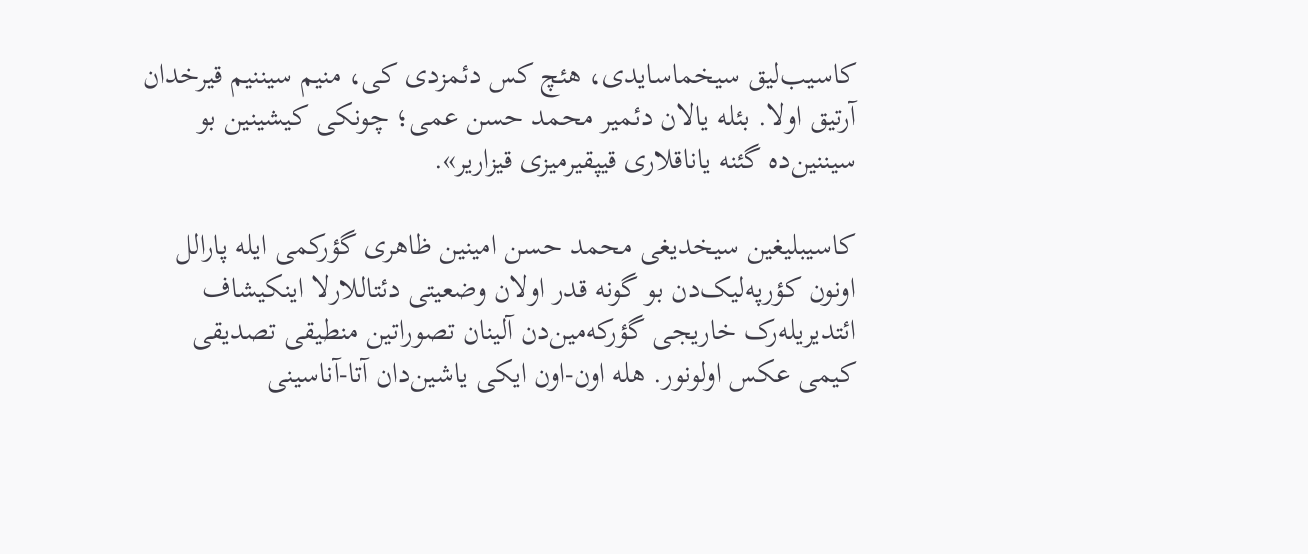کاسیب‌لیق سیخماسایدی، هئچ کس دئمزدی کی، منیم سیننیم قیرخدان آرتیق اولا. بئله یالان دئمیر محمد حسن عمی؛ چونکی کیشینین بو سیننین‌ده گئنه یاناقلاری قیپقیرمیزی قیزاریر».

کاسیبلیغین سیخدیغی محمد حسن امینین ظاهری گؤرکمی ایله پارالل اونون کؤرپه‌لیک‌دن بو گونه قدر اولان وضعیتی دئتاللارلا اینکیشاف ائتدیریله‌رک خاریجی گؤرکه‌مین‌دن آلینان تصوراتین منطیقی تصدیقی کیمی عکس اولونور. هله اون-اون ایکی یاشین‌دان آتا-آناسینی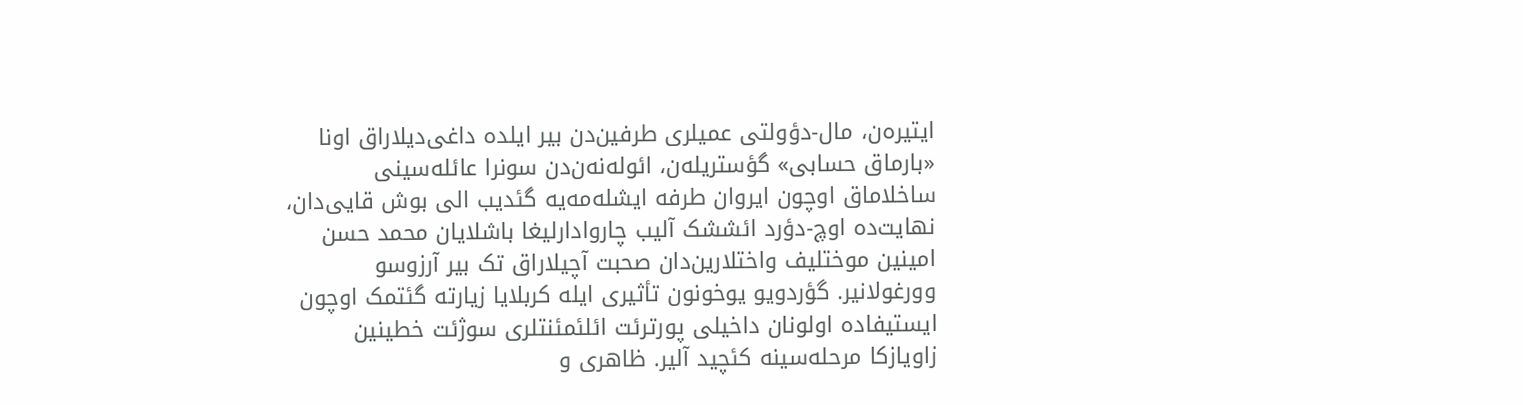ایتیره‌ن، مال-دؤولتی عمیلری طرفین‌دن بیر ایلده داغی‌دیلاراق اونا «بارماق حسابی» گؤستریله‌ن، ائوله‌نه‌ن‌دن سونرا عائله‌سینی ساخلاماق اوچون ایروان طرفه ایشله‌مه‌یه گئدیب الی بوش قایی‌دان، نهایت‌ده اوچ-دؤرد ائششک آلیب چاروادارلیغا باشلایان محمد حسن امینین موختلیف واختلارین‌دان صحبت آچیلاراق تک بیر آرزوسو وورغولانیر. گؤردویو یوخونون تأثیری ایله کربلایا زیارته گئتمک اوچون ایستیفاده اولونان داخیلی پورترئت ائلئمئنتلری سوژئت خطینین زاویازکا مرحله‌سینه کئچید آلیر. ظاهری و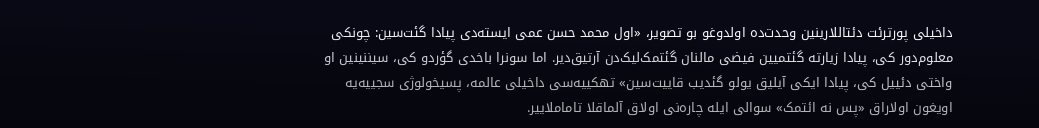داخیلی پورترئت دئتاللارینین وحدت‌ده اولدوغو بو تصویر، «اول محمد حسن عمی ایسته‌دی پیادا گئت‌سین: چونکی معلوم‌دور کی، پیادا زیارته گئتمیین فیضی مالنان گئتمک‌لیک‌دن آرتیق‌دیر. اما سونرا باخدی گؤردو کی، سیننینین او واختی دئییل کی، پیادا ایکی آیلیق یولو گئدیب قاییت‌سین» تهکییه‌سی داخیلی عالمه، پسیخولوژی سجییه‌یه اویغون اولاراق «پس نه ائتمک» سوالی ایله چاره‌نی اولاق آلماقلا تاماملاییر.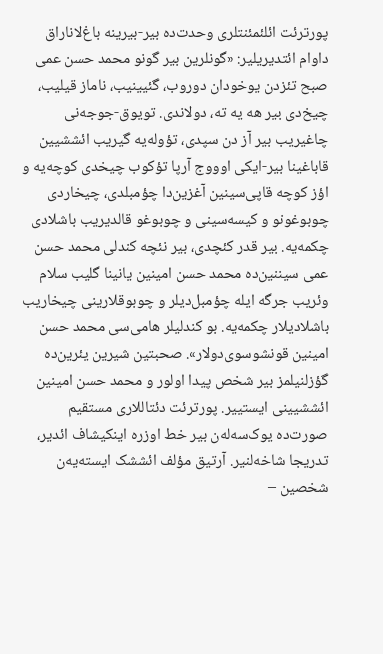پورترئت ائلئمئنتلری وحدت‌ده بیر-بیرینه باغ‌لاناراق داوام ائتدیریلیر: «گونلرین بیر گونو محمد حسن عمی صبح تئزدن یوخودان دوروب، گئیینیب، ناماز قیلیب، چیخ‌دی بیر هه یه ته، دولاندی. تویوق-جوجه‌نی چاغیریب بیر آز دن سپدی، تؤوله‌یه گیریب ائششیین قاباغینا بیر-ایکی اوووج آرپا تؤکوب چیخدی کوچه‌یه و اؤز کوچه قاپی‌سینین آغزین‌دا چؤمبلدی، چیخاردی چوبوغونو و کیسه‌سینی و چوبوغو قالدیریب باشلادی چکمه‌یه. بیر قدر کئچدی، بیر نئچه کندلی محمد حسن عمی سیننین‌ده محمد حسن امینین یانینا گلیب سلام وئریب جرگه ایله چؤمبل‌دیلر و چوبوقلارینی چیخاریب باشلادیلار چکمه‌یه. بو کندلیلر هامی‌سی محمد حسن امینین قونشوسوی‌دولار». صحبتین شیرین یئرین‌ده گؤزلنیلمز بیر شخص پیدا اولور و محمد حسن امینین ائششیینی ایستییر. پورترئت دئتاللاری مستقیم صورت‌ده یوک‌سه‌له‌ن بیر خط اوزره اینکیشاف ائدیر، تدریجا شاخه‌لنیر. آرتیق مؤلف ائششک ایسته‌یه‌ن شخصین –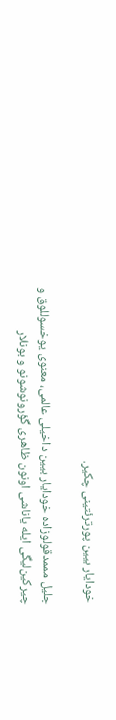خودایار بیین پورترئتینی چکیر.

جلیل مممدقولوزاده خودایار بیین داخیلی عالمی، معنوی یوخسوللوق و چیرکین‌لیگی ایله یاناشی اونون ظاهری گؤرونوشونو و بونلار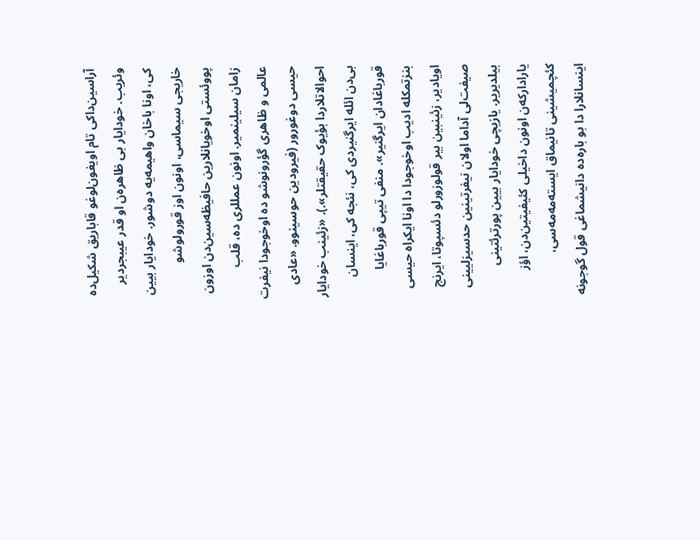آراسین‌داکی تام اویغون‌لوغو قاباریق شکیل‌ده وئریب. خودایار بی ظاهره‌ن او قدر عیبجردیر کی، اونا باخان واهیمه‌یه دوشور. خودایار بیین خاریجی سیماسی، اونون اوز قورولوشو پووئستی اوخویانلارین حافیظه‌سین‌دن اوزون زامان سیلینمیر. اونون عمللری ده، قلب عالمی و ظاهری گؤرونوشو ده اوخوجودا نیفرت حیسی دوغورور (فیرودین حوسینوو. «عادی احوالاتلاردا بؤیوک حقیقتلر».). «زئینب خودایار بی‌دن ائله ایرگنیردی کی، نئجه کی، اینسان قورباغادان ایرگنیر». منفی تیپی قورباغایا بنزتمکله ادیب اوخوجودا دا اونا ایکراه حیسی اویادیر، زئینبین بیر قولوزورلو دئسپوتا، ایرنج صیفت‌لی آداما اولان نیفرتینین حدسیزلیینی بیلدیریر. یازیچی خودایار بیین پورترئتینی یارادارکه‌ن اونون داخیلی کئیفیتین‌دن، اؤز کئچمیشینی تانیماق ایسته‌مه‌مه‌سی، اینسانلارا دا بو باره‌ده دانیشماغی قول گوجونه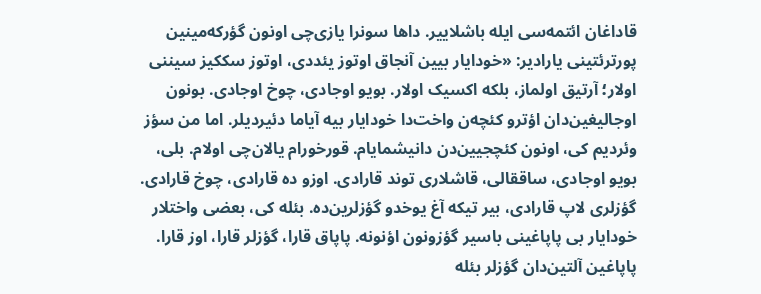قاداغان ائتمه‌سی ایله باشلاییر. داها سونرا یازی‌چی اونون گؤرکه‌مینین پورترئتینی یارادیر: «خودایار بیین آنجاق اوتوز یئددی، اوتوز سککیز سیننی اولار؛ آرتیق اولماز، بلکه اکسیک اولار. بویو اوجادی، چوخ اوجادی. بونون اوجالیغین‌دان اؤترو کئچه‌ن واخت‌دا خودایار بیه آیاما دئیردیلر. اما من سؤز وئردیم کی، اونون کئچجیین‌دن دانیشمایام. قورخورام یالان‌چی اولام. بلی، بویو اوجادی، ساققالی، قاشلاری توند قارادی. اوزو ده قارادی، چوخ قارادی. گؤزلری لاپ قارادی، بیر تیکه آغ یوخدو گؤزلرین‌ده. بئله کی، بعضی واختلار خودایار بی پاپاغینی باسیر گؤزونون اؤنونه. پاپاق قارا، گؤزلر قارا، اوز قارا. پاپاغین آلتین‌دان گؤزلر بئله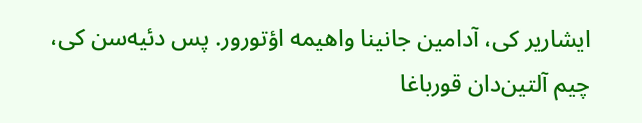ایشاریر کی، آدامین جانینا واهیمه اؤتورور. پس دئیه‌سن کی، چیم آلتین‌دان قورباغا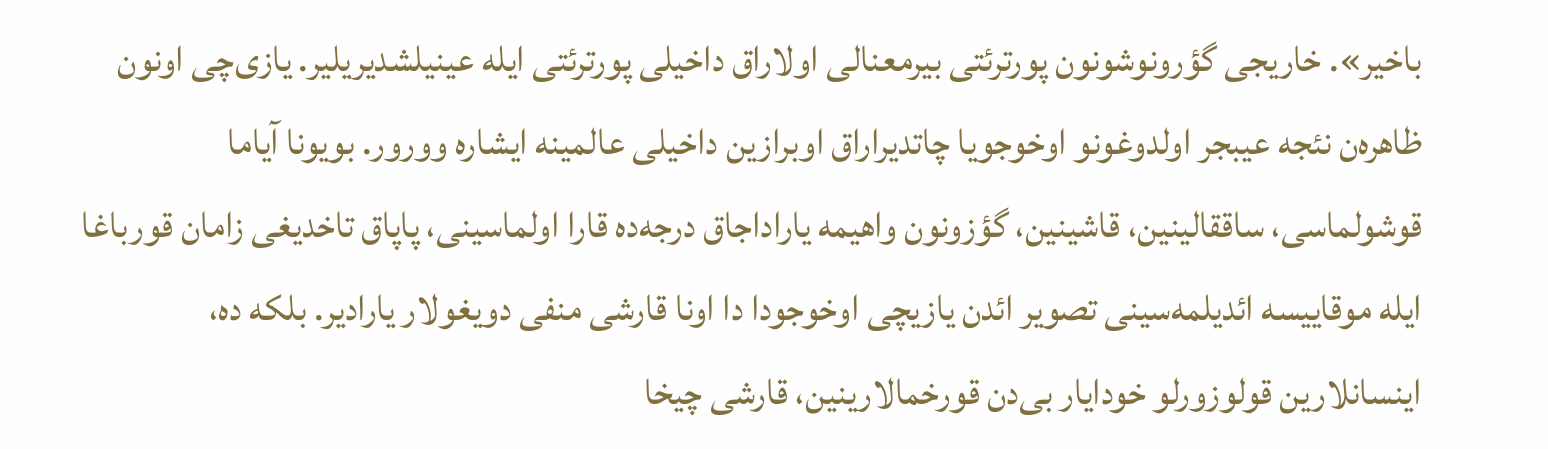باخیر». خاریجی گؤرونوشونون پورترئتی بیرمعنالی اولاراق داخیلی پورترئتی ایله عینیلشدیریلیر. یازی‌چی اونون ظاهره‌ن نئجه عیبجر اولدوغونو اوخوجویا چاتدیراراق اوبرازین داخیلی عالمینه ایشاره وورور. بویونا آیاما قوشولماسی، ساققالینین، قاشینین، گؤزونون واهیمه یاراداجاق درجه‌ده قارا اولماسینی، پاپاق تاخدیغی زامان قورباغا ایله موقاییسه ائدیلمه‌سینی تصویر ائد‌ن یازیچی اوخوجودا دا اونا قارشی منفی دویغولار یارادیر. بلکه ده، اینسانلارین قولوزورلو خودایار بی‌دن قورخمالارینین، قارشی چیخا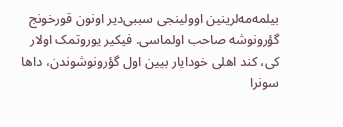بیلمه‌مه‌لرینین اوولینجی سببی‌دیر اونون قورخونج گؤرونوشه صاحب اولماسی. فیکیر یوروتمک اولار کی، کند اهلی خودایار بیین اول گؤرونوشوندن، داها سونرا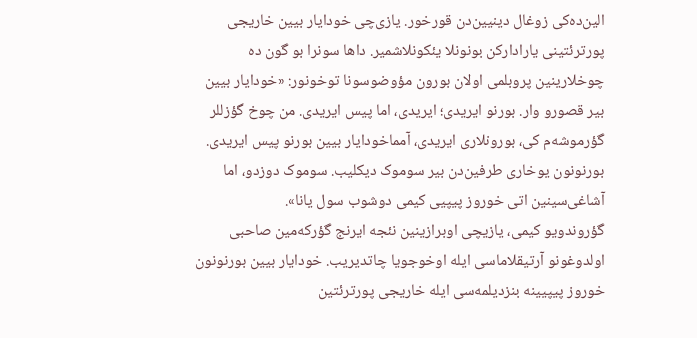الین‌ده‌کی زوغال دینیین‌دن قورخور. یازی‌چی خودایار بیین خاریجی پورترئتینی یارادارکن بونونلا یئکونلاشمیر. داها سونرا بو گون ده چوخلارینین پروبلمی اولان بورون مؤوضوسونا توخونور: «خودایار بیین بیر قصورو وار. بورنو ایریدی؛ ایریدی، اما پیس ایریدی. من چوخ گؤزللر گؤرموشه‌م کی، بورونلاری ایریدی، آمماخودایار بیین بورنو پیس ایریدی. بورنونون یوخاری طرفین‌دن بیر سوموک دیکلیب. سوموک دوزدو، اما آشاغی‌سینین اتی خوروز پیپیی کیمی دوشوب سول یانا».
گؤروندویو کیمی، یازیچی اوبرازینین نئجه ایرنج گؤرکه‌مین صاحبی اولدوغونو آرتیقلاماسی ایله اوخوجویا چاتدیریب. خودایار بیین بورنونون خوروز پیپیینه بنزدیلمه‌سی ایله خاریجی پورترئتین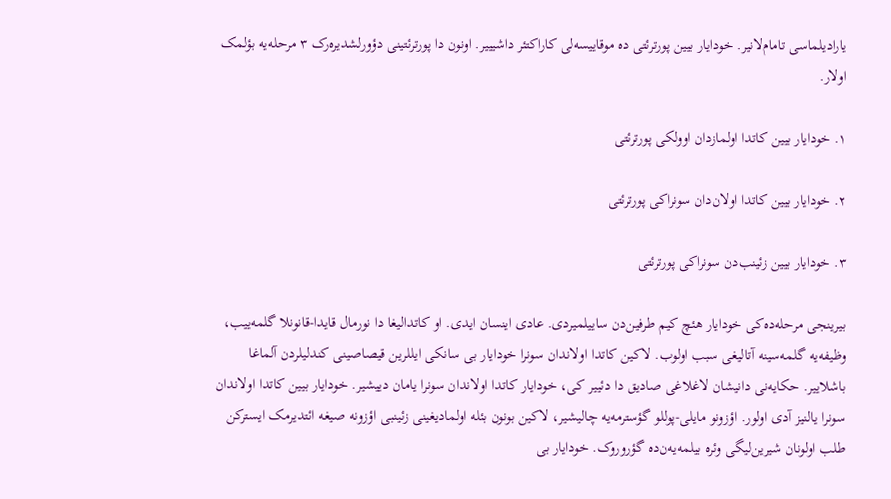یارادیلماسی تامام‌لانیر. خودایار بیین پورترئتی ده موقاییسه‌لی کاراکتئر داشیییر. اونون دا پورترئتینی دؤورلشدیره‌رک ۳ مرحله‌یه بؤلمک اولار.

۱. خودایار بیین کاتدا اولمازدان اوولکی پورترئتی

۲. خودایار بیین کاتدا اولان‌دان سونراکی پورترئتی

۳. خودایار بیین زئینب‌دن سونراکی پورترئتی

بیرینجی مرحله‌ده‌کی خودایار هئچ کیم طرفین‌دن ساییلمیردی. عادی اینسان ایدی. او کاتدالیغا دا نورمال قایدا-قانونلا گلمه‌ییب، وظیفه‌یه گلمه‌سینه آتالیغی سبب اولوب. لاکین کاتدا اولاندان سونرا خودایار بی سانکی ایللرین قیصاصینی کندلیلردن آلماغا باشلاییر. حکایه‌نی دانیشان لاغلاغی صادیق دا دئییر کی، خودایار کاتدا اولاندان سونرا یامان دییشیر. خودایار بیین کاتدا اولاندان سونرا یالنیز آدی اولور. اؤزونو مایلی-پوللو گؤسترمه‌یه چالیشیر، لاکین بونون بئله اولمادیغینی زئینبی اؤزونه صیغه ائتدیرمک ایسترکن طلب اولونان شیرین‌لیگی وئره بیلمه‌یه‌ن‌ده گؤروروک. خودایار بی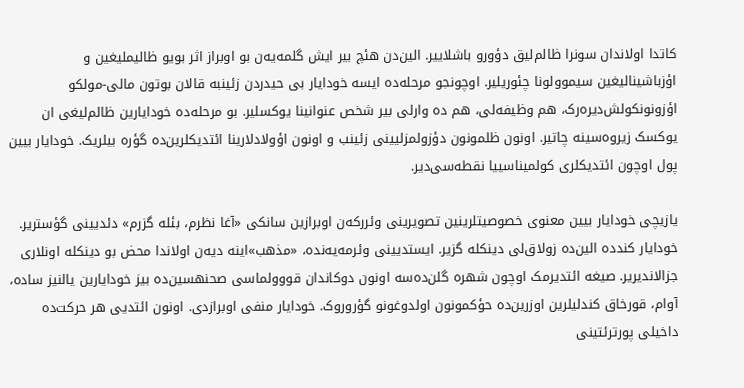کاتدا اولاندان سونرا ظالم‌لیق دؤورو باشلاییر. الین‌دن هئچ بیر ایش گلمه‌یه‌ن بو اوبراز اثر بویو ظالیملیغین و اؤزباشینالیغین سیموولونا چئوریلیر. اوچونجو مرحله‌ده ایسه خودایار بی حیدردن زئینبه قالان بوتون مالی-مولکو اؤزونونکولش‌دیره‌رک، هم وظیفه‌لی، هم ده وارلی بیر شخص عنوانینا یوکسلیر. بو مرحله‌ده خودایارین ظالم‌لیغی ان یوکسک زیروه‌سینه چاتیر. اونون ظلمونون دؤزولمزلیینی زئینب و اونون اؤولادلارینا ائتدیکلرین‌ده گؤره بیلریک. خودایار بیین پول اوچون ائتدیکلری کولمیناسییا نقطه‌سی‌دیر.

یازیچی خودایار بیین معنوی خصوصیتلرینین تصویرینی وئررکه‌ن اوبرازین سانکی «آغا نظرم، بئله گزرم» دئدیینی گؤستریر. خودایار کندده الین‌ده زولاق‌لی دینکله گزیر. ایستدیینی وئرمه‌یه‌نده، «مذهب»اینه دیه‌ن اولاندا محض بو دینکله اونلاری جزالاندیریر. صیغه ائتدیرمک اوچون شهره گلن‌ده‌سه اونون دوکاندان قووولماسی صحنهسین‌ده بیز خودایارین یالنیز ساده، آوام، قورخاق کندلیلرین اوزرین‌ده حؤکمونون اولدوغونو گؤروروک. خودایار منفی اوبرازدی. اونون ائتدیی هر حرکت‌ده داخیلی پورترئتینی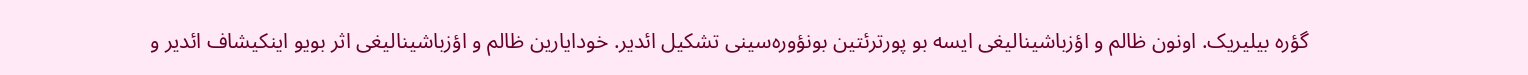گؤره بیلیریک. اونون ظالم و اؤزباشینالیغی ایسه بو پورترئتین بونؤوره‌سینی تشکیل ائدیر. خودایارین ظالم و اؤزباشینالیغی اثر بویو اینکیشاف ائدیر و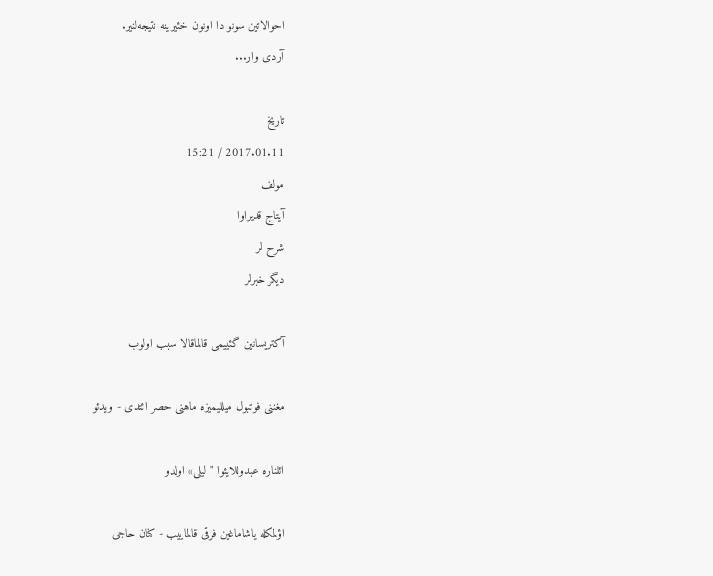احوالاتین سونو دا اونون خئیرینه نتیجه‌لنیر.
آردی وار...

تاریخ
2017.01.11 / 15:21
مولف
آیتاج قدیراوا
شرح لر
دیگر خبرلر

آکتریسانین گئییمی قالماقالا سبب اولوب

مغننی فوتبول میللیمیزه ماهنی حصر ائتدی - ویدئو

ائلناره عبدوللایئوا "لیلی» اولدو

اؤلمکله یاشاماغین فرقی قالماییب - کنان حاجی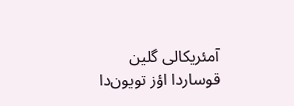آمئریکالی گلین قوساردا اؤز تویون‌دا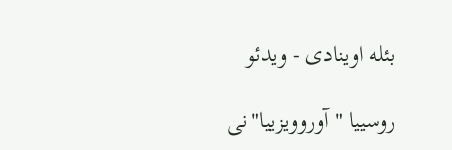بئله اوینادی - ویدئو

روسییا "آوروویزییا"نی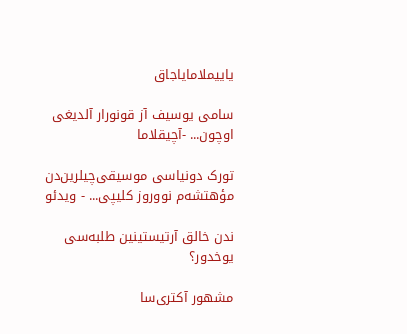یاییملامایاجاق

سامی یوسیف آز قونورار آلدیغی اوچون... -آچیقلاما

تورک دونیاسی موسیقی‌چیلرین‌دن مؤهتشه‌م نووروز کلیپی... - ویدئو

ندن خالق آرتیستینین طلبه‌سی یوخدور؟

مشهور آکتری‌سا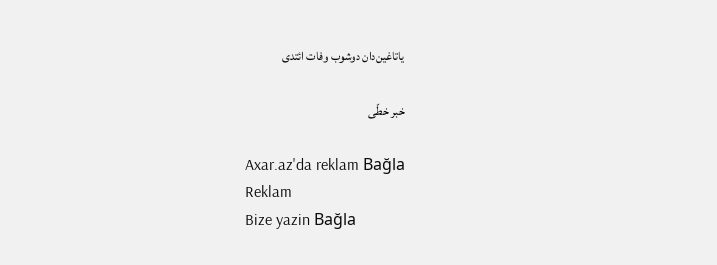یاتاغین‌دان دوشوب وفات ائتدی

خبر خطّی

Axar.az'da reklam Bağla
Reklam
Bize yazin Bağla